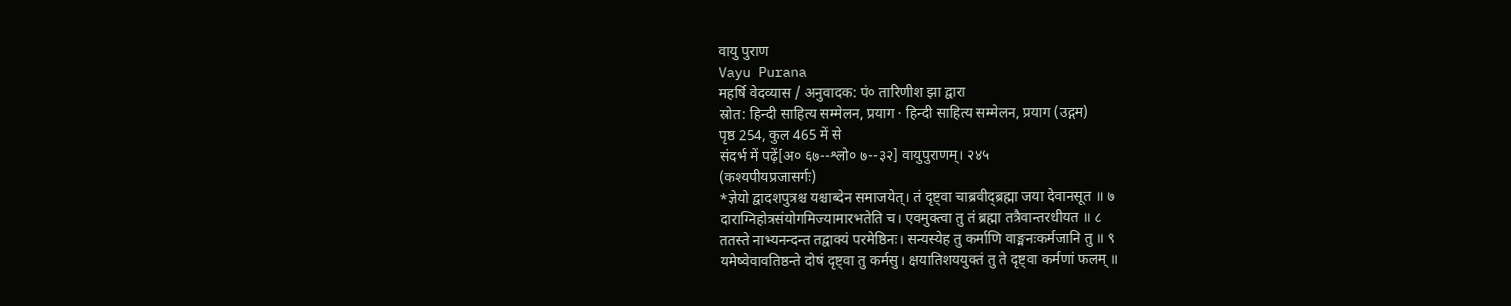वायु पुराण
Vayu Purana
महर्षि वेदव्यास / अनुवादक: पं० तारिणीश झा द्वारा
स्रोत: हिन्दी साहित्य सम्मेलन, प्रयाग · हिन्दी साहित्य सम्मेलन, प्रयाग (उद्गम)
पृष्ठ 254, कुल 465 में से
संदर्भ में पढ़ें[अ० ६७--श्लो० ७--३२] वायुपुराणम्। २४५
(कश्यपीयप्रजासर्गः)
*ज्ञेयो द्वादशपुत्रश्च यश्चाब्देन समाजयेत्। तं दृष्ट्वा चाब्रवीद्ब्रह्मा जया देवानसूत ॥ ७
दाराग्निहोत्रसंयोगमिज्यामारभतेति च। एवमुक्त्वा तु तं ब्रह्मा तत्रैवान्तरधीयत ॥ ८
ततस्ते नाभ्यनन्दन्त तद्वाक्यं परमेष्ठिनः। सन्यस्येह तु कर्माणि वाङ्मनःकर्मजानि तु ॥ ९
यमेष्वेवावतिष्ठन्ते दोषं दृष्ट्वा तु कर्मसु। क्षयातिशययुक्तं तु ते दृष्ट्वा कर्मणां फलम् ॥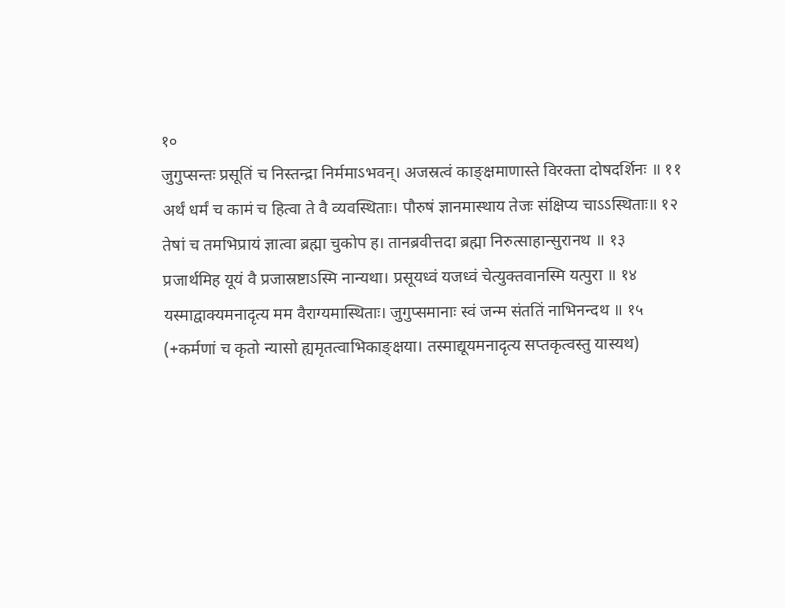१०
जुगुप्सन्तः प्रसूतिं च निस्तन्द्रा निर्ममाऽभवन्। अजस्रत्वं काङ्क्षमाणास्ते विरक्ता दोषदर्शिनः ॥ ११
अर्थं धर्मं च कामं च हित्वा ते वै व्यवस्थिताः। पौरुषं ज्ञानमास्थाय तेजः संक्षिप्य चाऽऽस्थिताः॥ १२
तेषां च तमभिप्रायं ज्ञात्वा ब्रह्मा चुकोप ह। तानब्रवीत्तदा ब्रह्मा निरुत्साहान्सुरानथ ॥ १३
प्रजार्थमिह यूयं वै प्रजास्रष्टाऽस्मि नान्यथा। प्रसूयध्वं यजध्वं चेत्युक्तवानस्मि यत्पुरा ॥ १४
यस्माद्वाक्यमनादृत्य मम वैराग्यमास्थिताः। जुगुप्समानाः स्वं जन्म संततिं नाभिनन्दथ ॥ १५
(+कर्मणां च कृतो न्यासो ह्यमृतत्वाभिकाङ्क्षया। तस्माद्यूयमनादृत्य सप्तकृत्वस्तु यास्यथ)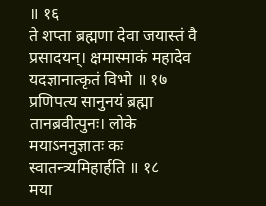॥ १६
ते शप्ता ब्रह्मणा देवा जयास्तं वै प्रसादयन्। क्षमास्माकं महादेव यदज्ञानात्कृतं विभो ॥ १७
प्रणिपत्य सानुनयं ब्रह्मा तानब्रवीत्पुनः। लोके मयाऽननुज्ञातः कः स्वातन्त्र्यमिहार्हति ॥ १८
मया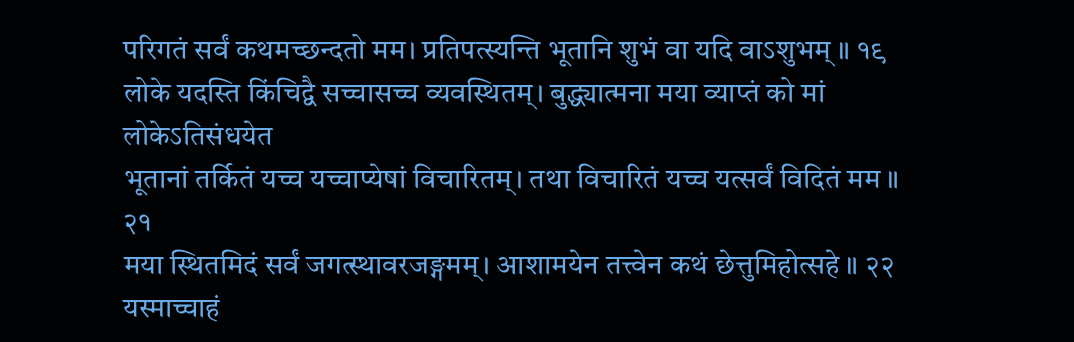परिगतं सर्वं कथमच्छन्दतो मम। प्रतिपत्स्यन्ति भूतानि शुभं वा यदि वाऽशुभम् ॥ १९
लोके यदस्ति किंचिद्वै सच्चासच्च व्यवस्थितम्। बुद्ध्यात्मना मया व्याप्तं को मां लोकेऽतिसंधयेत
भूतानां तर्कितं यच्च यच्चाप्येषां विचारितम्। तथा विचारितं यच्च यत्सर्वं विदितं मम ॥ २१
मया स्थितमिदं सर्वं जगत्स्थावरजङ्गमम्। आशामयेन तत्त्वेन कथं छेत्तुमिहोत्सहे ॥ २२
यस्माच्चाहं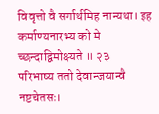विवृत्तो वै सर्गार्थमिह नान्यथा। इह कर्माण्यनारभ्य को मे च्छन्दाद्विमोक्ष्यते ॥ २३
परिभाष्य ततो देवान्जयान्वै नष्टचेतसः।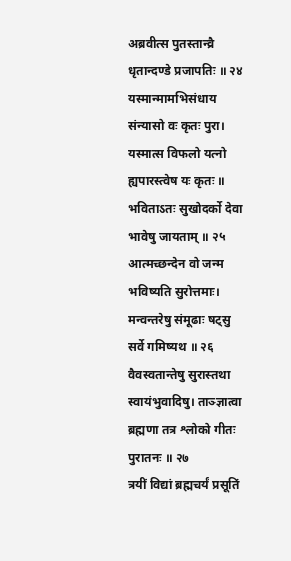अब्रवीत्स पुतस्तान्व्रै धृतान्दण्डे प्रजापतिः ॥ २४
यस्मान्मामभिसंधाय संन्यासो वः कृतः पुरा। यस्मात्स विफलो यत्नो ह्यपारस्त्वेष यः कृतः ॥
भविताऽतः सुखोदर्को देवा भावेषु जायताम् ॥ २५
आत्मच्छन्देन वो जन्म भविष्यति सुरोत्तमाः। मन्वन्तरेषु संमूढाः षट्सु सर्वे गमिष्यथ ॥ २६
वैवस्वतान्तेषु सुरास्तथा स्वायंभुवादिषु। ताञ्ज्ञात्वा ब्रह्मणा तत्र श्लोको गीतः पुरातनः ॥ २७
त्रयीं विद्यां ब्रह्मचर्यं प्रसूतिं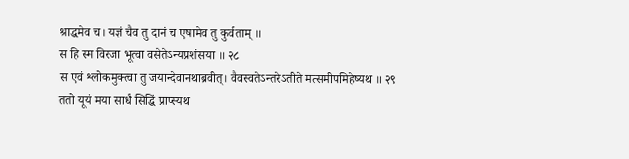श्राद्धमेव च। यज्ञं चैव तु दानं च एषामेव तु कुर्वताम् ॥
स हि स्म विरजा भूत्वा वसेतेऽन्यप्रशंसया ॥ २८
स एवं श्लोकमुक्त्वा तु जयान्देवानथाब्रवीत्। वैवस्वतेऽन्तरेऽतीते मत्समीपमिहेष्यथ ॥ २९
ततो यूयं मया सार्धं सिद्धिं प्राप्स्यथ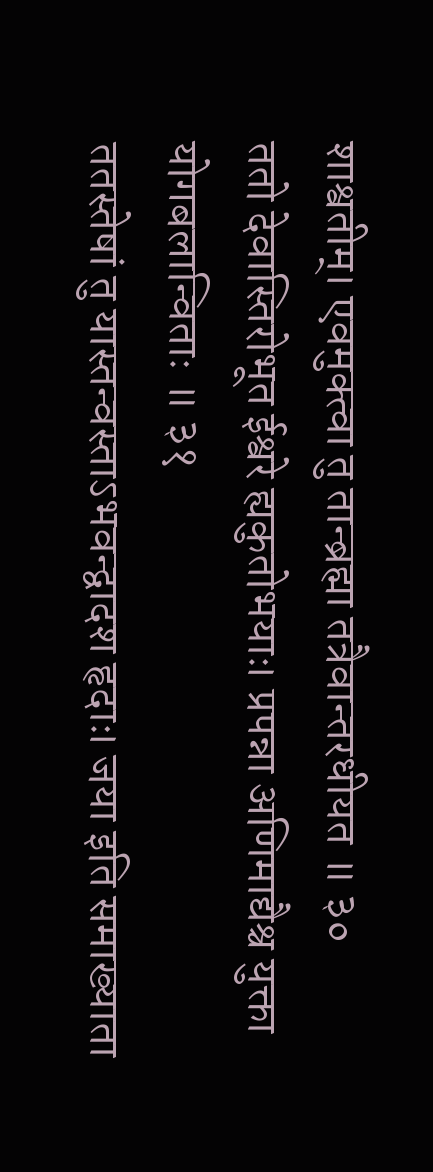शाश्वतीम्। एवमुक्त्वा तु तान्ब्रह्मा तत्रैवान्तरधीयत ॥ ३०
ततो देवास्तिरोभूत ईश्वरे ह्यकुतोभयाः। प्रपन्ना अणिमाद्यैश्च युक्ता योगबलान्विताः ॥ ३१
ततस्तेषां तु यास्तन्वस्ताऽभवन्द्वादश हृदाः। जया इति समाख्याता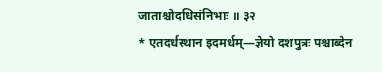जाताश्चोदधिसंनिभाः ॥ ३२
* एतदर्धस्थान इदमर्धम्—ज्ञेयो दशपुत्रः पश्चाब्देन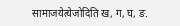सामाजयेत्येजोदिति ख, ग, घ, ङ.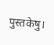पुस्तकेषु।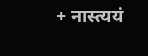+ नास्त्ययं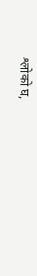श्लोको घ,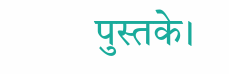पुस्तके।